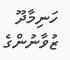ހަނިމާދޫ ޒުވާނުންގެ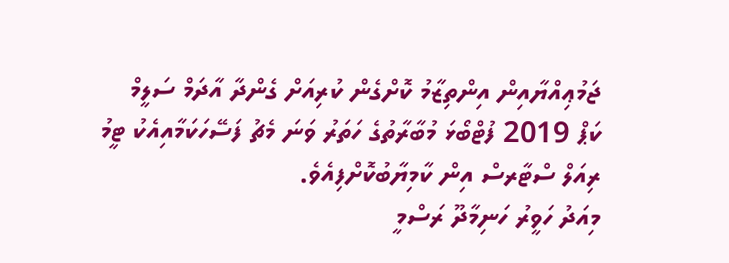ޖަމުޢިއްޔާއިން އިންތިޒާމު ކޮށްގެން ކުރިއަށް ގެންދާ އާދަމް ސަލީމް ކަޕް 2019 ފުޓްބޯޅަ މުބާރާތުގެ ހަތަރު ވަނަ މެޗު ފަސޭހަކަމާއިއެކު ޓީމު ރިއަލް ސްޓާރސް އިން ކާމިޔާބުކޮށްފިއެވެ.
މިއަދު ހަވީރު ހަނިމާދޫ ރަސްމީ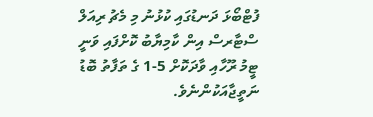ފުޓްބޯޅަ ދަނޑުގައި ކުޅުނު މި މެޗު ރިއަލް ސްޓާރސް އިން ކާމިޔާބު ކޮށްފައި ވަނީ ޓީމު ރޫހާއި ވާދަކޮށް 5-1 ގެ ތަފާތު ބޮޑު ނަތީޖާއަކުންނެވެ.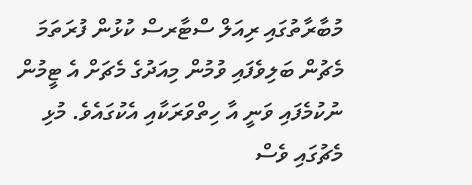މުބާރާތުގައި ރިއަލް ސްޓާރސް ކުޅުން ފުރަތަމަ މެޗުން ބަލިވެފައި ވުމުން މިއަދުގެ މެޗަށް އެ ޓީމުން ނުކުމެފައި ވަނީ އާ ހިތްވަރަކާއި އެކުގައެވެ. މުޅި މެޗުގައި ވެސް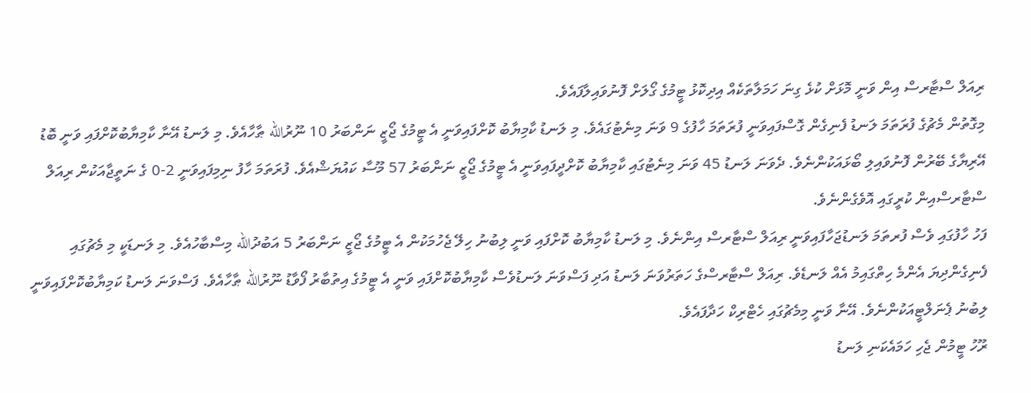ރިއަލް ސްޓާރސް އިން ވަނީ މޮޅަށް ކުޅެ ގިނަ ހަމަލާތަކެއް އިދިކޮޅު ޓީމުގެ ގޯލަށް ފޮނުވައިލާފައެވެ.
މިގޮތުން މެޗުގެ ފުރަތަމަ ލަނޑު ފެނިގެން ގޮސްފައިވަނީ ފުރަތަމަ ހާފުގެ 9 ވަނަ މިނެޓުގައެވެ. މި ލަނޑު ކާމިޔާބު ކޮށްފައިވަނީ އެ ޓީމުގެ ޖޯޒީ ނަންބަރު 10 ނޫރުالله ޠާހާއެވެ. މި ލަނޑު އޭނާ ކާމިޔާބުކޮށްފައި ވަނީ ބޮޑު އޭރިޔާގެ ބޭރުން ފޮނުވައިލި ބޯޅައަކުންނެވެ. ދެވަނަ ލަނޑު 45 ވަނަ މިނެޓުގައި ކާމިޔާބު ކޮށްދީފައިވަނީ އެ ޓީމުގެ ޖޯޒީ ނަންބަރު 57 މޫސާ ކައުޔަޝްއެވެ. ފުރަތަމަ ހާފު ނިމިފައިވަނީ 2-0 ގެ ނަތީޖާއަކުން ރިއަލް ސްޓާރސްއިން ކުރީގައި އޮވެގެންނެވެ.
ފަހު ހާފުގައި ވެސް ފުރތަމަ ލަނޑުޖަހާފައިވަނީ ރިއަލް ސްޓާރސް އިންނެވެ. މި ލަނޑު ކާމިޔާބު ކޮށްފައި ވަނީ ލިބުނު ހިލޭ ޖެހުމަކުން އެ ޓީމުގެ ޖޯޒީ ނަންބަރު 5 އަބުދުالله މިސްބާހުއެވެ. މި ލަނޑަކީ މި މެޗުގައި ފެނިގެންދިޔަ އެންމެ ހިތްގައިމު އެއް ލަނޑެވެ. ރިއަލް ސްޓާރސްގެ ހަތަރުވަނަ ލަނޑު އަދި ފަސްވަނަ ލަނޑުވެސް ކާމިޔާބުކޮށްފައި ވަނީ އެ ޓީމުގެ އިތުބާރު ފޯވާޑު ނޫރުالله ޠާހާއެވެ. ފަސްވަނަ ލަނޑު ކަމިޔާބުކޮށްފައިވަނީ ލިބުނު ޕެނަލްޓީއަކުންނެވެ. އޭނާ ވަނީ މިމެޗުގައި ހެޓްރިކް ހަދާފައެވެ.
ރޫހު ޓީމުން ޖެހި ހަމައެކަނި ލަނޑު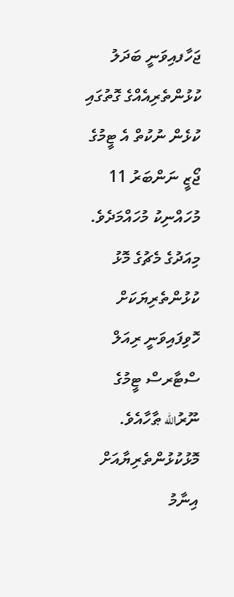ޖަހާފއިވަނީ ބަދަލު ކުޅުންތެރިއެއްގެ ގޮތުގައި ކުޅެން ނުކުތް އެ ޓީމުގެ ޖޯޒީ ނަންބަރު 11 މުހައްނިކު މުހައްމަދެވެ.
މިއަދުގެ މެޗުގެ މޮޅު ކުޅުންތެރިޔަކަށް ހޮވިފައިވަނީ ރިއަލް ސްޓާރސް ޓީމުގެ ނޫރުالله ޠާހާއެވެ. މޮޅުކުޅުންތެރިޔާއަށް އިނާމު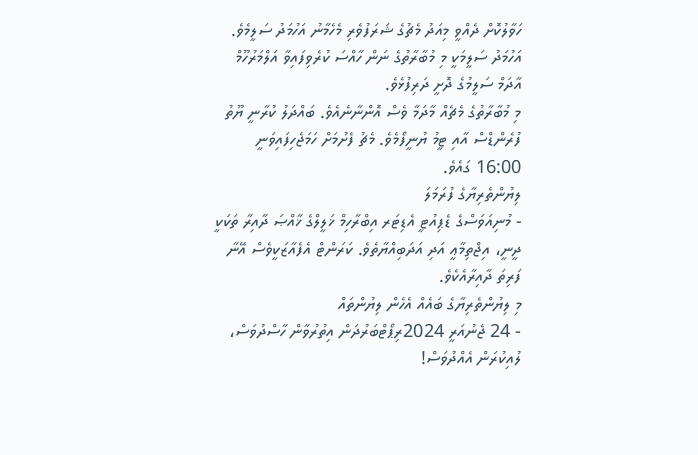ހަވާލުކޮށް ދެއްވީ މިއަދު މެޗުގެ ޝަރަފުވެރި މެހެމާނު އަހުމަދު ސަލީމެވެ. އަހުމަދު ސަލީމަކީ މި މުބާރާތުގެ ނަން ހާއްސަ ކުރެވިފައިވާ އަލްމަރުހޫމް އާދަމް ސަލީމުގެ ދޮށީ ދަރިފުޅެވެ.
މި މުބާރާތުގެ މެޗެއް މާދަމާ ވެސް އޮންނާނެއެވެ. ބައްދަލު ކުރާނީ ޔޫތު ފުރެންޑްސް އާއި ޓީމު ޔުނީފޯމެވެ. މެޗު ފެށުމަށް ހަމަޖެހިފައިވަނީ 16:00 ގައެވެ.
ލިޔުންތެރިޔާގެ ފުރަމަލަ
- މުނިއަވަސްގެ ޑެޕިއުޓީ އެޑިޓަރ އިބްރާހިމް ޚަލީލްގެ ޚާއްޞަ ދާއިރާ ތަކަކީ ދީނީ، އިޖްތިމާޢީ އަދި އަދަބިއްޔާތެވެ. ކަރަންޓް އެފެއާޒަކީވެސް އޭނާ ފަރިތަ ދާއިރާއެކެވެ.
މި ލިޔުންތެރިޔާގެ ބައެއް އެހެން ލިޔުންތައް
- 24 ޖެނުއަރީ 2024ރިޕޯޓްބަރުދަން އިތުރުވާން ހާސްދުވަސް، ލުއިކުރަން އެއްދުވަސް!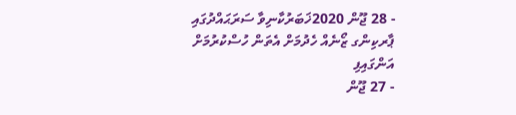- 28 ޖޫން 2020ޚަބަރުކާނިވާ ސަރަޙައްދުގައި ޕާރކިންގ ޒޯނެއް ހެދުމަށް އެތަން ހުސްކުރުމަށް އަންގައިފި
- 27 ޖޫން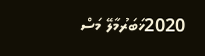2020ޚަބަރުމާލޭ މަސް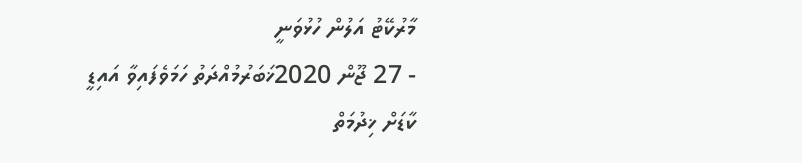މާރުކޭޓު އަލުން ހުޅުވަނީ
- 27 ޖޫން 2020ޚަބަރުމުއްދަތު ހަމަވެފައިވާ އައިޑީ ކާޑަށް ޚިދުމަތް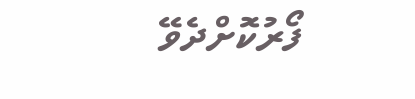ފޯރުކޮށްދެވޭ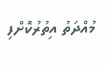މުއްދަތު އިތުރުކޮށްފި